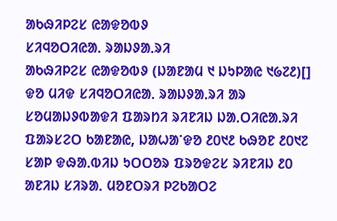ᱟᱠᱷᱤᱞᱮᱥ ᱭᱟᱫᱚᱵᱽ
ᱥᱤᱧᱚᱛᱤᱭᱟᱹ ᱨᱟᱡᱽᱟᱹᱨᱤ
ᱟᱠᱷᱤᱞᱮᱥ ᱭᱟᱫᱚᱵᱽ (ᱡᱟᱱᱟᱢ ᱑ ᱡᱩᱞᱟᱭ ᱑᱙᱗᱒)[] ᱫᱚ ᱢᱤᱫ ᱥᱤᱧᱚᱛᱤᱭᱟᱹ ᱨᱟᱡᱽᱟᱹᱨᱤ ᱟᱨ ᱥᱚᱢᱟᱡᱽᱵᱟᱫᱤ ᱯᱟᱨᱴᱤ ᱨᱤᱱᱤᱡ ᱡᱟᱹᱛᱤᱭᱟᱹᱨᱤ ᱯᱟᱨᱥᱮᱛ ᱠᱟᱱᱟᱭ, ᱡᱟᱦᱟᱸᱫᱚ ᱒᱐᱑᱒ ᱠᱷᱚᱱ ᱒᱐᱑᱗ ᱥᱟᱞ ᱫᱷᱟᱹᱵᱤᱡ ᱩᱛᱛᱚᱨ ᱯᱨᱚᱫᱮᱥ ᱨᱤᱱᱤᱡ ᱒᱐ ᱟᱱᱤᱡ ᱥᱤᱨᱟᱹ ᱢᱚᱱᱛᱨᱤ ᱞᱮᱠᱟᱛᱮ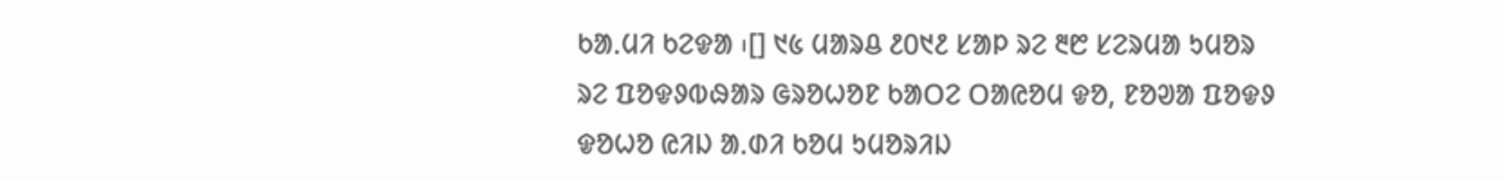ᱠᱟᱹᱢᱤ ᱠᱮᱫᱟ ᱾[] ᱑᱕ ᱢᱟᱨᱪ ᱒᱐᱑᱒ ᱥᱟᱞ ᱨᱮ ᱓᱘ ᱥᱮᱨᱢᱟ ᱩᱢᱚᱨ ᱨᱮ ᱯᱚᱫᱽᱵᱷᱟᱨ ᱜᱨᱚᱦᱚᱱ ᱠᱟᱛᱮ ᱛᱟᱭᱚᱢ ᱫᱚ, ᱱᱚᱣᱟ ᱯᱚᱫᱽ ᱫᱚᱦᱚ ᱭᱤᱡ ᱟᱹᱰᱤ ᱠᱚᱢ ᱩᱢᱚᱨᱤᱡ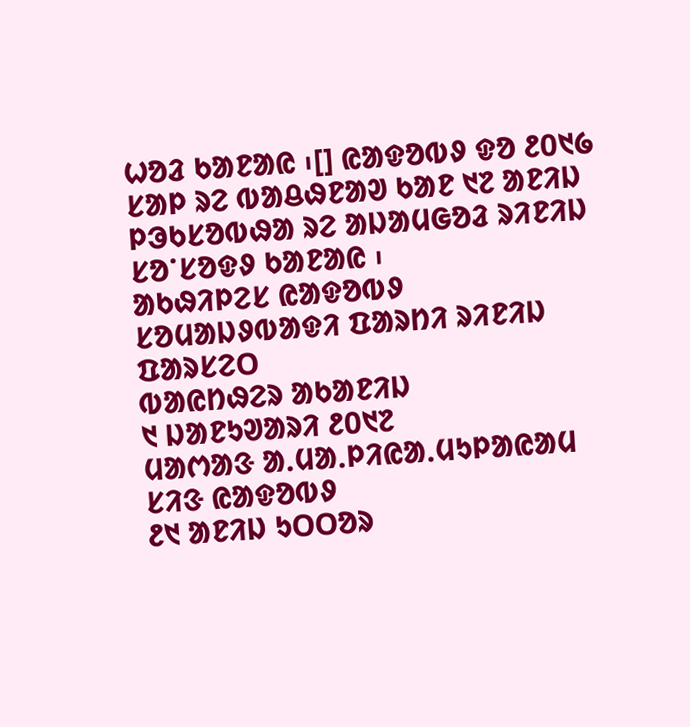ᱦᱚᱲ ᱠᱟᱱᱟᱭ ᱾[] ᱭᱟᱫᱚᱵᱽ ᱫᱚ ᱒᱐᱑᱙ ᱥᱟᱞ ᱨᱮ ᱵᱟᱪᱷᱱᱟᱣ ᱠᱟᱱ ᱑᱗ ᱟᱱᱤᱡ ᱞᱳᱠᱥᱚᱵᱷᱟ ᱨᱮ ᱟᱡᱟᱢᱜᱚᱲ ᱨᱤᱱᱤᱡ ᱥᱚᱸᱥᱚᱫᱽ ᱠᱟᱱᱟᱭ ᱾
ᱟᱠᱷᱤᱞᱮᱥ ᱭᱟᱫᱚᱵᱽ
ᱥᱚᱢᱟᱡᱽᱵᱟᱫᱤ ᱯᱟᱨᱴᱤ ᱨᱤᱱᱤᱡ ᱯᱟᱨᱥᱮᱛ
ᱵᱟᱭᱴᱷᱮᱨ ᱟᱠᱟᱱᱤᱡ
᱑ ᱡᱟᱱᱩᱣᱟᱨᱤ ᱒᱐᱑᱗
ᱢᱟᱬᱟᱝ ᱟᱹᱢᱟᱹᱞᱤᱭᱟᱹᱢᱩᱞᱟᱭᱟᱢ ᱥᱤᱝ ᱭᱟᱫᱚᱵᱽ
᱒᱑ ᱟᱱᱤᱡ ᱩᱛᱛᱚᱨ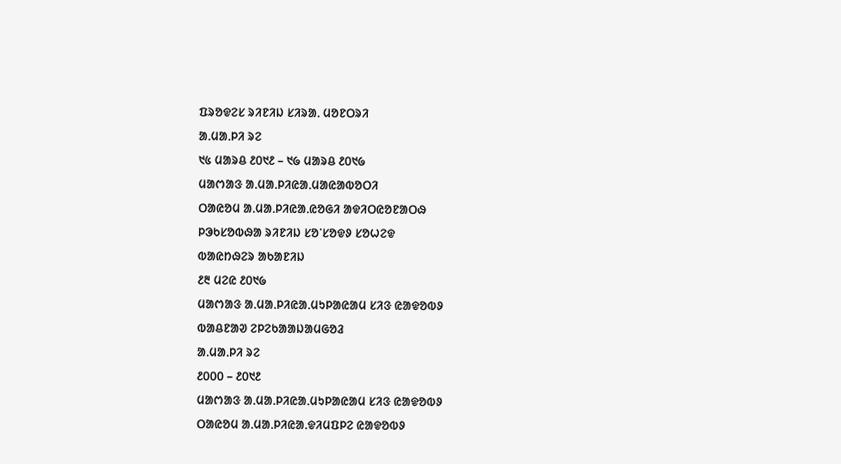ᱯᱨᱚᱫᱮᱥ ᱨᱤᱱᱤᱡ ᱥᱤᱨᱟᱹ ᱢᱚᱱᱛᱨᱤ
ᱟᱹᱢᱟᱹᱞᱤ ᱨᱮ
᱑᱕ ᱢᱟᱨᱪ ᱒᱐᱑᱒ – ᱑᱙ ᱢᱟᱨᱪ ᱒᱐᱑᱙
ᱢᱟᱬᱟᱝ ᱟᱹᱢᱟᱹᱞᱤᱭᱟᱹᱢᱟᱭᱟᱵᱚᱛᱤ
ᱛᱟᱭᱚᱢ ᱟᱹᱢᱟᱹᱞᱤᱭᱟᱹᱭᱚᱜᱤ ᱟᱫᱤᱛᱭᱚᱱᱟᱛᱷ
ᱞᱳᱠᱥᱚᱵᱷᱟ ᱨᱤᱱᱤᱡ ᱥᱚᱸᱥᱚᱫᱽ ᱥᱚᱦᱮᱫ
ᱵᱟᱭᱴᱷᱮᱨ ᱟᱠᱟᱱᱤᱡ
᱒᱓ ᱢᱮᱭ ᱒᱐᱑᱙
ᱢᱟᱬᱟᱝ ᱟᱹᱢᱟᱹᱞᱤᱭᱟᱹᱢᱩᱞᱟᱭᱟᱢ ᱥᱤᱝ ᱭᱟᱫᱚᱵᱽ
ᱵᱟᱪᱱᱟᱣ ᱮᱞᱮᱠᱟᱟᱡᱟᱢᱜᱚᱲ
ᱟᱹᱢᱟᱹᱞᱤ ᱨᱮ
᱒᱐᱐᱐ – ᱒᱐᱑᱒
ᱢᱟᱬᱟᱝ ᱟᱹᱢᱟᱹᱞᱤᱭᱟᱹᱢᱩᱞᱟᱭᱟᱢ ᱥᱤᱝ ᱭᱟᱫᱚᱵᱽ
ᱛᱟᱭᱚᱢ ᱟᱹᱢᱟᱹᱞᱤᱭᱟᱹᱫᱤᱢᱯᱞᱮ ᱭᱟᱫᱚᱵᱽ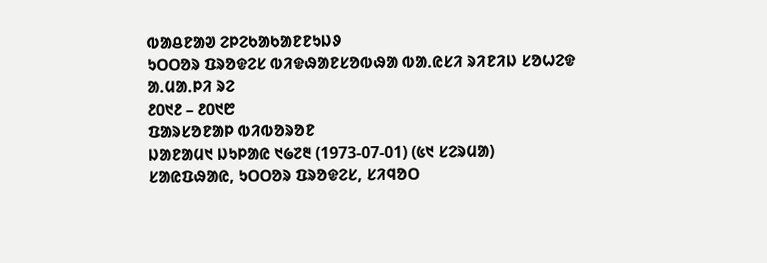ᱵᱟᱪᱱᱟᱣ ᱮᱞᱮᱠᱟᱠᱟᱱᱱᱩᱡᱽ
ᱩᱛᱛᱚᱨ ᱯᱨᱚᱫᱮᱥ ᱵᱤᱫᱷᱟᱱᱥᱚᱵᱷᱟ ᱵᱟᱹᱭᱥᱤ ᱨᱤᱱᱤᱡ ᱥᱚᱦᱮᱫ
ᱟᱹᱢᱟᱹᱞᱤ ᱨᱮ
᱒᱐᱑᱒ – ᱒᱐᱑᱘
ᱯᱟᱨᱥᱚᱱᱟᱞ ᱵᱤᱵᱚᱨᱚᱱ
ᱡᱟᱱᱟᱢ᱑ ᱡᱩᱞᱟᱭ ᱑᱙᱗᱓ (1973-07-01) (᱕᱑ ᱥᱮᱨᱢᱟ)
ᱥᱟᱭᱯᱷᱟᱭ, ᱩᱛᱛᱚᱨ ᱯᱨᱚᱫᱮᱥ, ᱥᱤᱧᱚᱛ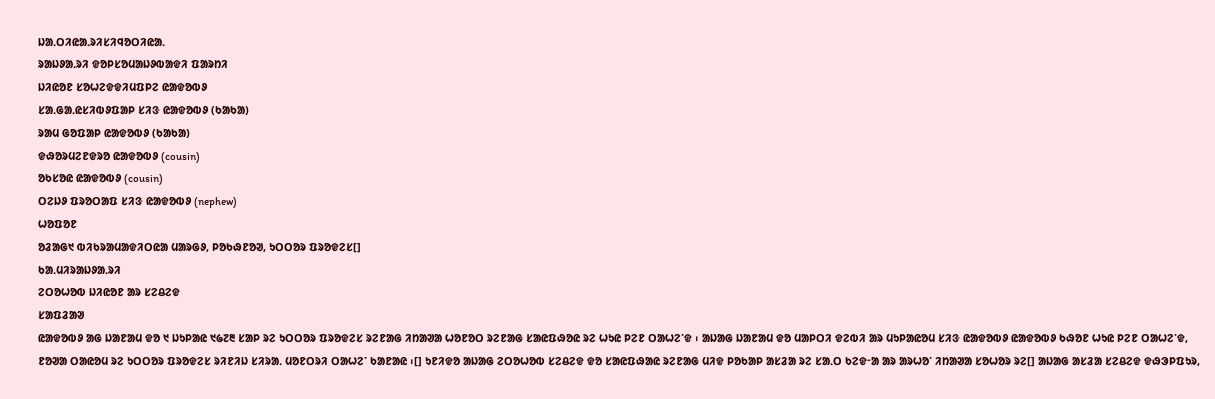ᱡᱟᱹᱛᱤᱭᱟᱹᱨᱤᱥᱤᱧᱚᱛᱤᱭᱟᱹ
ᱨᱟᱡᱽᱟᱹᱨᱤ ᱫᱚᱞᱥᱚᱢᱟᱡᱽᱵᱟᱫᱤ ᱯᱟᱨᱴᱤ
ᱡᱤᱭᱚᱱ ᱥᱚᱦᱮᱫᱫᱤᱢᱯᱞᱮ ᱭᱟᱫᱚᱵᱽ
ᱥᱟᱹᱜᱟᱹᱭᱥᱤᱵᱽᱯᱟᱞ ᱥᱤᱝ ᱭᱟᱫᱚᱵᱽ (ᱠᱟᱠᱟ)
ᱨᱟᱢ ᱜᱚᱯᱟᱞ ᱭᱟᱫᱚᱵᱽ (ᱠᱟᱠᱟ)
ᱫᱷᱚᱨᱢᱮᱱᱫᱨᱚ ᱭᱟᱫᱚᱵᱽ (cousin)
ᱚᱠᱥᱚᱭ ᱭᱟᱫᱚᱵᱽ (cousin)
ᱛᱮᱡᱽ ᱯᱨᱚᱛᱟᱯ ᱥᱤᱝ ᱭᱟᱫᱚᱵᱽ (nephew)
ᱦᱚᱯᱚᱱ
ᱚᱲᱟᱜ᱑ ᱵᱤᱠᱨᱟᱢᱟᱫᱤᱛᱭᱟ ᱢᱟᱨᱜᱽ, ᱞᱚᱠᱷᱱᱚᱣ, ᱩᱛᱛᱚᱨ ᱯᱨᱚᱫᱮᱥ[]
ᱠᱟᱹᱢᱤᱨᱟᱡᱽᱟᱹᱨᱤ
ᱮᱛᱚᱦᱚᱵ ᱡᱤᱭᱚᱱ ᱟᱨ ᱥᱮᱪᱮᱫ
ᱥᱟᱯᱲᱟᱣ
ᱭᱟᱫᱚᱵᱽ ᱟᱜ ᱡᱟᱱᱟᱢ ᱫᱚ ᱑ ᱡᱩᱞᱟᱭ ᱑᱙᱗᱓ ᱥᱟᱞ ᱨᱮ ᱩᱛᱛᱚᱨ ᱯᱨᱚᱫᱮᱥ ᱨᱮᱱᱟᱜ ᱤᱴᱟᱣᱟ ᱦᱚᱱᱚᱛ ᱨᱮᱱᱟᱜ ᱥᱟᱭᱯᱷᱚᱭ ᱨᱮ ᱦᱩᱭ ᱞᱮᱱ ᱛᱟᱦᱮᱸᱫ ᱾ ᱟᱡᱟᱜ ᱡᱟᱱᱟᱢ ᱫᱚ ᱢᱟᱞᱛᱤ ᱫᱮᱵᱤ ᱟᱨ ᱢᱩᱞᱟᱭᱚᱢ ᱥᱤᱝ ᱭᱟᱫᱚᱵᱽ ᱭᱟᱫᱚᱵᱽ ᱠᱷᱚᱱ ᱦᱩᱭ ᱞᱮᱱ ᱛᱟᱦᱮᱸᱫ, ᱱᱚᱣᱟ ᱛᱟᱭᱚᱢ ᱨᱮ ᱩᱛᱛᱚᱨ ᱯᱨᱚᱫᱮᱥ ᱨᱤᱱᱤᱡ ᱥᱤᱨᱟᱹ ᱢᱚᱱᱛᱨᱤ ᱛᱟᱦᱮᱸ ᱠᱟᱱᱟᱭ ᱾[] ᱩᱱᱤᱫᱚ ᱟᱡᱟᱜ ᱮᱛᱚᱦᱚᱵ ᱥᱮᱪᱮᱫ ᱫᱚ ᱥᱟᱭᱯᱷᱟᱭ ᱨᱮᱱᱟᱜ ᱢᱤᱫ ᱞᱚᱠᱟᱞ ᱟᱥᱲᱟ ᱨᱮ ᱥᱟᱹᱛ ᱠᱮᱫᱼᱟ ᱟᱨ ᱟᱨᱦᱚᱸ ᱤᱴᱟᱣᱟ ᱥᱚᱦᱚᱨ ᱨᱮ[] ᱟᱡᱟᱜ ᱟᱥᱲᱟ ᱥᱮᱪᱮᱫ ᱫᱷᱳᱞᱯᱩᱨ,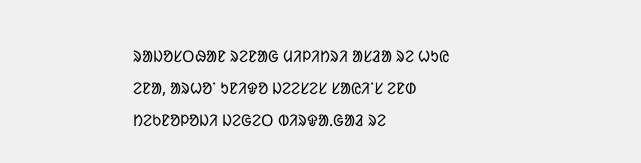ᱨᱟᱡᱚᱥᱛᱷᱟᱱ ᱨᱮᱱᱟᱜ ᱢᱤᱞᱤᱴᱨᱤ ᱟᱥᱲᱟ ᱨᱮ ᱦᱩᱭ ᱮᱱᱟ, ᱟᱨᱦᱚᱸ ᱩᱱᱤᱫᱚ ᱡᱮᱮᱥᱮᱥ ᱥᱟᱭᱤᱸᱥ ᱮᱱᱰ ᱴᱮᱠᱱᱚᱞᱚᱡᱤ ᱡᱮᱜᱮᱛ ᱵᱤᱨᱫᱟᱹᱜᱟᱲ ᱨᱮ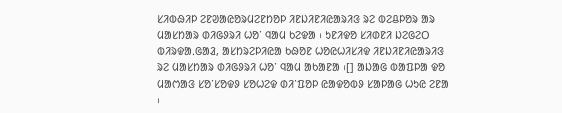ᱥᱤᱵᱷᱤᱞ ᱮᱱᱣᱟᱭᱚᱨᱢᱮᱱᱴᱚᱞ ᱤᱱᱡᱤᱱᱤᱭᱟᱨᱤᱝ ᱨᱮ ᱵᱮᱪᱞᱚᱨ ᱟᱨ ᱢᱟᱥᱴᱟᱨ ᱰᱤᱜᱽᱨᱤ ᱦᱚᱸ ᱧᱟᱢ ᱠᱮᱫᱟ ᱾ ᱩᱱᱤᱫᱚ ᱥᱤᱰᱱᱤ ᱡᱮᱜᱮᱛ ᱵᱤᱨᱫᱟᱹᱜᱟᱲ, ᱟᱥᱴᱨᱮᱞᱤᱭᱟ ᱠᱷᱚᱱ ᱦᱚᱭᱦᱤᱥᱤᱫ ᱤᱱᱡᱤᱱᱤᱭᱟᱨᱤᱝ ᱨᱮ ᱢᱟᱥᱴᱟᱨ ᱰᱤᱜᱽᱨᱤ ᱦᱚᱸ ᱧᱟᱢ ᱟᱠᱟᱱᱟ ᱾[] ᱟᱡᱟᱜ ᱵᱟᱯᱞᱟ ᱫᱚ ᱢᱟᱬᱟᱝ ᱥᱚᱸᱥᱚᱫᱽ ᱥᱚᱦᱮᱫ ᱰᱤᱸᱯᱚᱞ ᱭᱟᱫᱚᱵᱽ ᱥᱟᱞᱟᱜ ᱦᱩᱭ ᱮᱱᱟ ᱾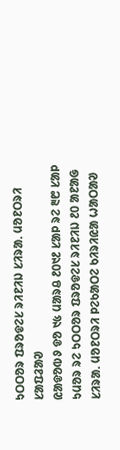ᱩᱛᱛᱚᱨ ᱯᱨᱚᱫᱮᱥ ᱨᱤᱱᱤᱡ ᱥᱤᱨᱟᱹ ᱢᱚᱱᱛᱨᱤ
ᱥᱟᱯᱲᱟᱣ
ᱭᱟᱫᱚᱵᱽ ᱫᱚ ᱑᱕ ᱢᱟᱨᱪ ᱒᱐᱑᱒ ᱥᱟᱞ ᱨᱮ ᱓᱘ ᱥᱟᱞ ᱩᱢᱚᱨ ᱨᱮ ᱩᱛᱛᱚᱨ ᱯᱨᱚᱫᱮᱥ ᱨᱤᱱᱤᱡ ᱒᱐ ᱟᱱᱟᱜ ᱥᱤᱨᱟᱹ ᱢᱚᱱᱛᱨᱤ ᱞᱮᱠᱟᱛᱮ ᱠᱤᱨᱤᱭᱟ ᱦᱟᱛᱟᱣ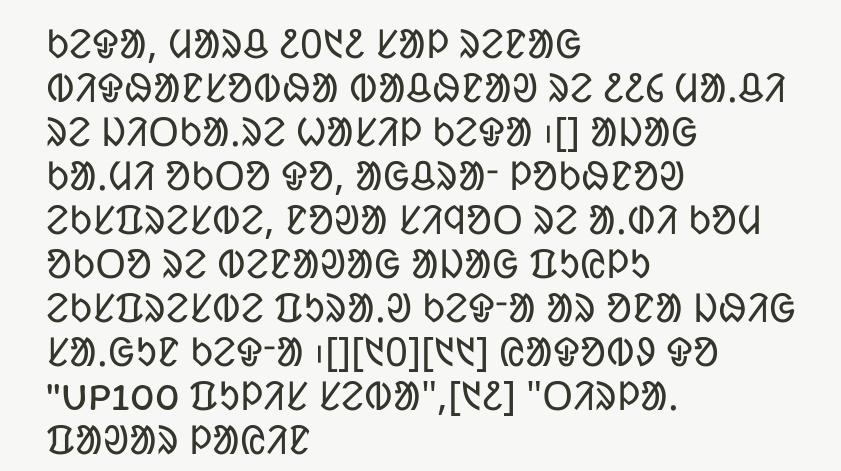ᱠᱮᱫᱟ, ᱢᱟᱨᱪ ᱒᱐᱑᱒ ᱥᱟᱞ ᱨᱮᱱᱟᱜ ᱵᱤᱫᱷᱟᱱᱥᱚᱵᱷᱟ ᱵᱟᱪᱷᱱᱟᱣ ᱨᱮ ᱒᱒᱔ ᱢᱟᱹᱪᱤ ᱨᱮ ᱡᱤᱛᱠᱟᱹᱨᱮ ᱦᱟᱥᱤᱞ ᱠᱮᱫᱟ ᱾[] ᱟᱡᱟᱜ ᱠᱟᱹᱢᱤ ᱚᱠᱛᱚ ᱫᱚ, ᱟᱜᱪᱨᱟᱼ ᱞᱚᱠᱷᱱᱚᱣ ᱮᱠᱥᱯᱨᱮᱥᱵᱮ, ᱱᱚᱣᱟ ᱥᱤᱧᱚᱛ ᱨᱮ ᱟᱹᱰᱤ ᱠᱚᱢ ᱚᱠᱛᱚ ᱨᱮ ᱵᱮᱱᱟᱣᱟᱜ ᱟᱡᱟᱜ ᱯᱩᱭᱞᱩ ᱮᱠᱥᱯᱨᱮᱥᱵᱮ ᱯᱩᱨᱟᱹᱣ ᱠᱮᱫᱼᱟ ᱟᱨ ᱚᱱᱟ ᱡᱷᱤᱜ ᱥᱟᱹᱜᱩᱱ ᱠᱮᱫᱼᱟ ᱾[][᱑᱐][᱑᱑] ᱭᱟᱫᱚᱵᱽ ᱫᱚ "UP100 ᱯᱩᱞᱤᱥ ᱥᱮᱵᱟ",[᱑᱒] "ᱛᱤᱨᱞᱟᱹ ᱯᱟᱣᱟᱨ ᱞᱟᱭᱤᱱ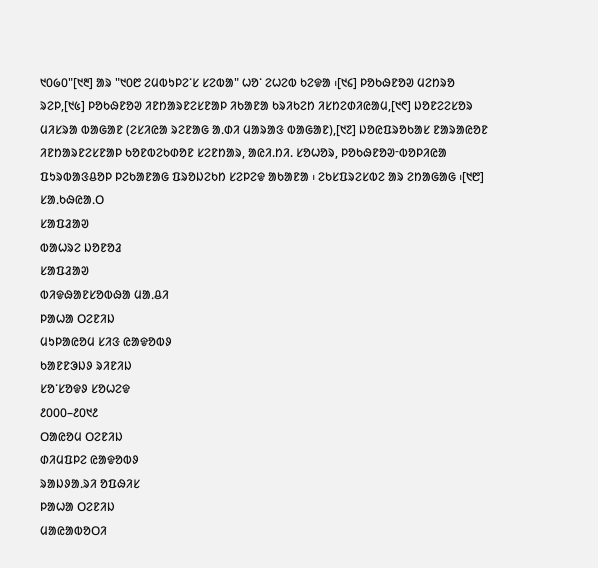᱑᱐᱙᱐"[᱑᱓] ᱟᱨ "᱑᱐᱘ ᱮᱢᱵᱩᱞᱮᱸᱥ ᱥᱮᱵᱟ" ᱦᱚᱸ ᱮᱦᱮᱵ ᱠᱮᱫᱟ ᱾[᱑᱔] ᱞᱚᱠᱷᱱᱚᱣ ᱢᱮᱴᱨᱚ ᱨᱮᱞ,[᱑᱕] ᱞᱚᱠᱷᱱᱚᱣ ᱤᱱᱴᱟᱨᱱᱮᱥᱱᱟᱞ ᱤᱠᱟᱱᱟ ᱠᱨᱤᱠᱮᱴ ᱤᱥᱴᱮᱰᱤᱭᱟᱢ,[᱑᱖] ᱡᱚᱱᱮᱮᱥᱚᱨ ᱢᱤᱥᱨᱟ ᱵᱟᱜᱟᱱ (ᱮᱥᱤᱭᱟ ᱨᱮᱱᱟᱜ ᱟᱹᱰᱤ ᱢᱟᱨᱟᱝ ᱵᱟᱜᱟᱱ),[᱑᱗] ᱡᱚᱭᱯᱨᱚᱠᱟᱥ ᱱᱟᱨᱟᱭᱚᱱ ᱤᱱᱴᱟᱨᱱᱮᱥᱱᱟᱞ ᱠᱚᱱᱵᱮᱠᱰᱚᱱ ᱥᱮᱱᱴᱟᱨ, ᱟᱭᱤ.ᱴᱤ. ᱥᱚᱦᱚᱨ, ᱞᱚᱠᱷᱱᱚᱣᱼᱵᱚᱞᱤᱭᱟ ᱯᱩᱨᱵᱟᱝᱪᱚᱞ ᱞᱮᱠᱟᱱᱟᱜ ᱯᱨᱚᱡᱮᱠᱴ ᱥᱮᱞᱮᱫ ᱟᱠᱟᱱᱟ ᱾ ᱮᱠᱥᱯᱨᱮᱥᱵᱮ ᱟᱨ ᱮᱴᱟᱜᱟᱜ ᱾[᱑᱘]
ᱥᱟᱹᱠᱷᱭᱟᱹᱛ
ᱥᱟᱯᱲᱟᱣ
ᱵᱟᱦᱨᱮ ᱡᱚᱱᱚᱲ
ᱥᱟᱯᱲᱟᱣ
ᱵᱤᱫᱷᱟᱱᱥᱚᱵᱷᱟ ᱢᱟᱹᱪᱤ
ᱞᱟᱦᱟ ᱛᱮᱱᱤᱡ
ᱢᱩᱞᱟᱭᱚᱢ ᱥᱤᱝ ᱭᱟᱫᱚᱵᱽ
ᱠᱟᱱᱱᱳᱡᱽ ᱨᱤᱱᱤᱡ
ᱥᱚᱸᱥᱚᱫᱽ ᱥᱚᱦᱮᱫ
᱒᱐᱐᱐–᱒᱐᱑᱒
ᱛᱟᱭᱚᱢ ᱛᱮᱱᱤᱡ
ᱰᱤᱢᱯᱞᱮ ᱭᱟᱫᱚᱵᱽ
ᱨᱟᱡᱽᱟᱹᱨᱤ ᱚᱯᱷᱤᱥ
ᱞᱟᱦᱟ ᱛᱮᱱᱤᱡ
ᱢᱟᱭᱟᱵᱚᱛᱤ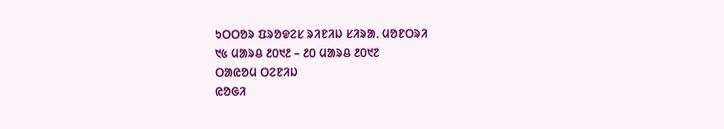ᱩᱛᱛᱚᱨ ᱯᱨᱚᱫᱮᱥ ᱨᱤᱱᱤᱡ ᱥᱤᱨᱟᱹ ᱢᱚᱱᱛᱨᱤ
᱑᱕ ᱢᱟᱨᱪ ᱒᱐᱑᱒ – ᱒᱐ ᱢᱟᱨᱪ ᱒᱐᱑᱗
ᱛᱟᱭᱚᱢ ᱛᱮᱱᱤᱡ
ᱭᱚᱜᱤ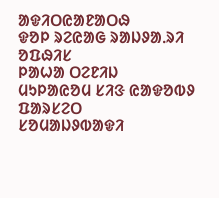ᱟᱫᱤᱛᱭᱟᱱᱟᱛᱷ
ᱫᱚᱞ ᱨᱮᱭᱟᱜ ᱨᱟᱡᱽᱟᱹᱨᱤ ᱚᱯᱷᱤᱥ
ᱞᱟᱦᱟ ᱛᱮᱱᱤᱡ
ᱢᱩᱞᱟᱭᱚᱢ ᱥᱤᱝ ᱭᱟᱫᱚᱵᱽ
ᱯᱟᱨᱥᱮᱛ
ᱥᱚᱢᱟᱡᱽᱵᱟᱫᱤ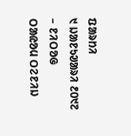ᱯᱟᱨᱴᱤ
᱑ ᱡᱟᱱᱩᱣᱟᱨᱤ ᱒᱐᱑᱗ – ᱱᱤᱛᱚᱜ
ᱛᱟᱭᱚᱢ ᱛᱮᱱᱤᱡ